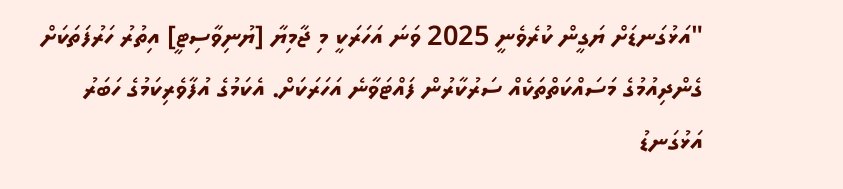"އަޅުގަނޑަށް ޔަގީން ކުރެވެނީ 2025 ވަނަ އަހަރަކީ މި ޖާމިޔާ [ޔުނިވާސިޓީ] އިތުރު ހަރުފަތަކަށް ގެންދިއުމުގެ މަސައްކަތްތަކެއް ސަރުކާރުން ފައްޓަވާނެ އަހަރަކަށް. އެކަމުގެ އުފާވެރިކަމުގެ ހަބަރު އަޅުގަނޑު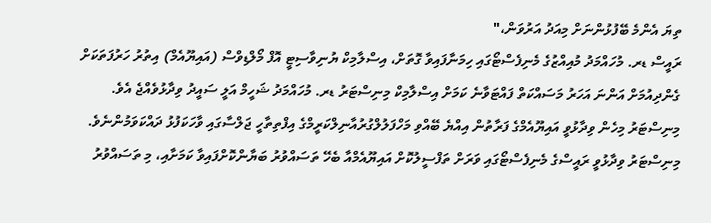ތިޔަ އެންމެ ބޭފުޅުންނަށް މިއަދު އަރުވަން،"
ރައީސް ޑރ. މުހައްމަދު މުއިއްޒުގެ މެނިފެސްޓޯގައި ހިމަނާފައިވާ ގޮތަށް، އިސްލާމިކް ޔުނިވާސިޓީ އޮފް މޯލްޑިވްސް (އައިޔޫއެމް) އިތުރު ހަރުފަތަކަށް ގެންދިއުމަށް އަންނަ އަހަރު މަސައްކަތް ފައްޓަވާނެ ކަމަށް އިސްލާމިކް މިނިސްޓަރު ޑރ. މުހައްމަދު ޝަހީމް އަލީ ސައީދު ވިދާޅުވެއްޖެ އެވެ.
މިނިސްޓަރު މިހެން ވިދާޅުވީ އައިޔޫއެމްގެ ފަރާތުން އިއްޔެ ބޭއްވި މަހްފަލުލްގުރުއާނިލްކަރީމްގެ އިފްތިތާހީ ޖަލްސާގައި ވާހަކަފުޅު ދައްކަވަމުންނެވެ. މިނިސްޓަރު ވިދާޅުވީ ރައީސްގެ މެނިފެސްޓޯގައި ވަރަށް ތަފްސީލުކޮށް އައިޔޫއެމްއާ ބެހޭ ތަސައްވުރު ބަޔާންކޮށްފައިވާ ކަމަށާއި، މި ތަސައްވުރު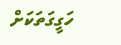ހަގީގަތަކަށް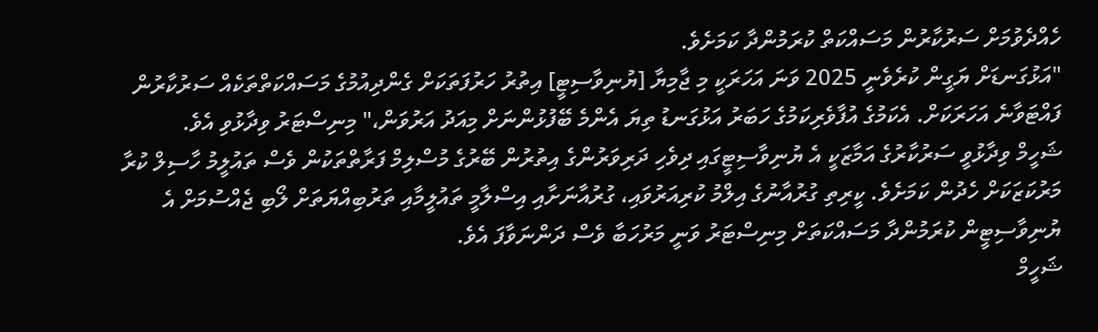ހެއްދެވުމަށް ސަރުކާރުން މަސައްކަތް ކުރަމުންދާ ކަމަށެވެ.
"އަޅުގަނޑަށް ޔަގީން ކުރެވެނީ 2025 ވަނަ އަހަރަކީ މި ޖާމިޔާ [ޔުނިވާސިޓީ] އިތުރު ހަރުފަތަކަށް ގެންދިއުމުގެ މަސައްކަތްތަކެއް ސަރުކާރުން ފައްޓަވާނެ އަހަރަކަށް. އެކަމުގެ އުފާވެރިކަމުގެ ހަބަރު އަޅުގަނޑު ތިޔަ އެންމެ ބޭފުޅުންނަށް މިއަދު އަރުވަން،" މިނިސްޓަރު ވިދާޅުވި އެވެ.
ޝަހީމް ވިދާޅުވީ ސަރުކާރުގެ އަމާޒަކީ އެ ޔުނިވާސިޓީގައި ދިވެހި ދަރިވަރުންގެ އިތުރުން ބޭރުގެ މުސްލިމް ފަރާތްތަކުން ވެސް ތައުލީމު ހާސިލް ކުރާ މަރުކަޒަކަށް ހެދުން ކަމަށެވެ. ކީރިތި ގުރުއާނުގެ އިލްމު ކުރިއަރުވައި، ގުރުއާނަށާއި އިސްލާމީ ތައުލީމާއި ތަރުބިއްޔަތަށް ލޯބި ޖެއްސުމަށް އެ ޔުނިވާސިޓީން ކުރަމުންދާ މަސައްކަތަށް މިނިސްޓަރު ވަނީ މަރުހަބާ ވެސް ދަންނަވާފަ އެވެ.
ޝަހީމް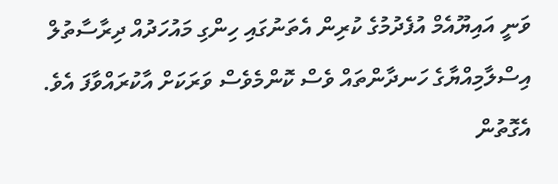ވަނީ އައިޔޫއެމް އުފެދުމުގެ ކުރިން އެތަނުގައި ހިންގި މައުހަދުއް ދިރާސާތުލް އިސްލާމިއްޔާގެ ހަނދާންތައް ވެސް ކޮންމެވެސް ވަރަކަށް އާކުރައްވާފަ އެވެ. އެގޮތުން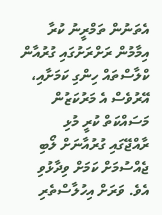އެތަނުން ތަމްރީނު ކުރާ އިމާމުން ރަށްރަށުގައި ގުރުއާން ކްލާސްތައް ހިންގި ކަމަށާއި، އޭރުވެސް އެ މަރުކަޒުން މަސައްކަތް ކުރީ މުޅި ރާއްޖޭގައި ގުރުއާނަށް ލޯބި ޖެއްސުމަށް ކަމަށް ވިދާޅުވި އެވެ. ވަރަށް އިހުލާސްތެރި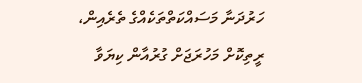ހަރުދަނާ މަސައްކަތްތަކެއްގެ ތެރެއިން، ރީތިކޮށް މަހުރަޖަށް ގުރުއާން ކިޔަވާ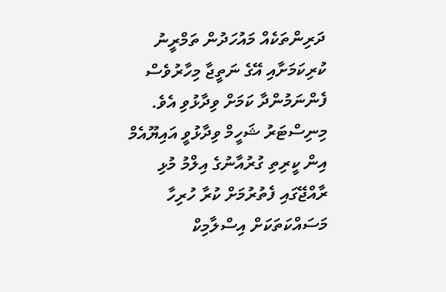ދަރިންތަކެއް މައުހަދުން ތަމްރީނު ކުރިކަމަށާއި އޭގެ ނަތީޖާ މިހާރުވެސް ފެންނަމުންދާ ކަމަށް ވިދާޅުވި އެވެ.
މިނިސްޓަރު ޝަހީމް ވިދާޅުވީ އައިޔޫއެމް އިން ކީރިތި ގުރުއާނުގެ އިލްމު މުޅި ރާއްޖޭގައި ފެތުރުމަށް ކުރާ ހުރިހާ މަސައްކަތަކަށް އިސްލާމިކް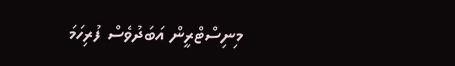މިނިސްޓްރީން އަބަދުވެސް ފުރިހަމަ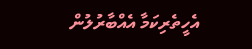އެހީތެރިކަމާ އެއްބާރުލުން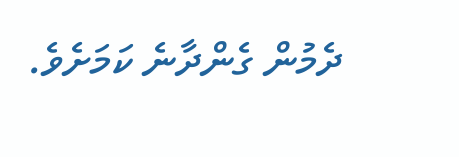ދެމުން ގެންދާނެ ކަމަށެވެ.